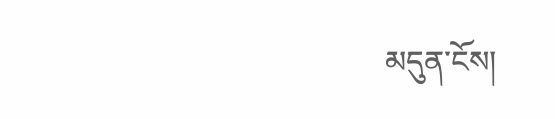མདུན་ངོས།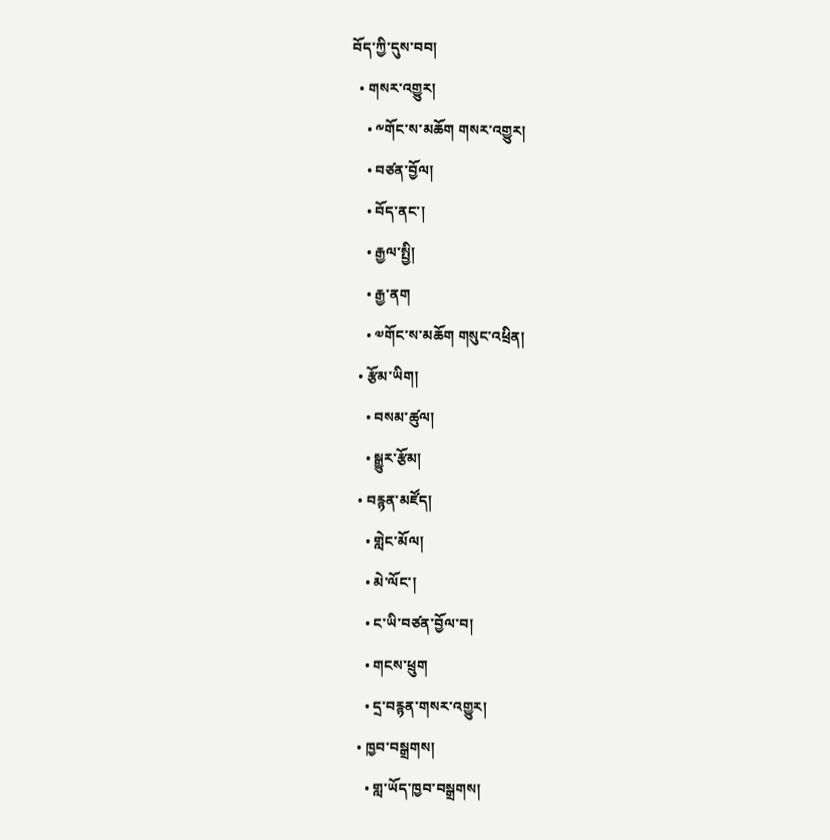བོད་ཀྱི་དུས་བབ།
  • གསར་འགྱུར།
    • ༸གོང་ས་མཆོག གསར་འགྱུར།
    • བཙན་བྱོལ།
    • བོད་ནང་།
    • རྒྱལ་སྤྱི།
    • རྒྱ་ནག
    • ༧གོང་ས་མཆོག གསུང་འཕྲིན།
  • རྩོམ་ཡིག།
    • བསམ་ཚུལ།
    • སྒྱུར་རྩོམ།
  • བརྙན་མཛོད།
    • གླེང་མོལ།
    • མེ་ལོང་།
    • ང་ཡི་བཙན་བྱོལ་བ།
    • གངས་ཕྲུག
    • དྲ་བརྙན་གསར་འགྱུར།
  • ཁྱབ་བསྒྲགས།
    • གླ་ཡོད་ཁྱབ་བསྒྲགས།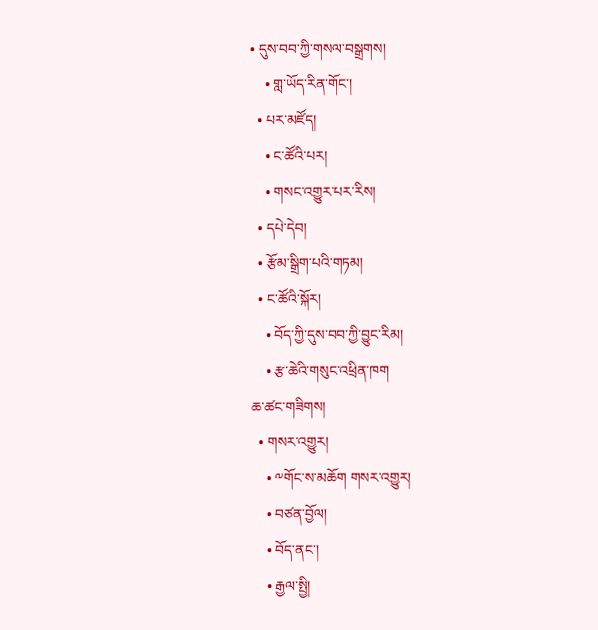• དུས་བབ་ཀྱི་གསལ་བསྒྲགས།
    • གླ་ཡོད་རིན་གོང་།
  • པར་མཛོད།
    • ང་ཚོའི་པར།
    • གསང་འགྱུར་པར་རིས།
  • དཔེ་དེབ།
  • རྩོམ་སྒྲིག་པའི་གཏམ།
  • ང་ཚོའི་སྐོར།
    • བོད་ཀྱི་དུས་བབ་ཀྱི་བྱུང་རིམ།
    • རྩ་ཆེའི་གསུང་འཕྲིན་ཁག
ཆ་ཚང་གཟིགས།
  • གསར་འགྱུར།
    • ༸གོང་ས་མཆོག གསར་འགྱུར།
    • བཙན་བྱོལ།
    • བོད་ནང་།
    • རྒྱལ་སྤྱི།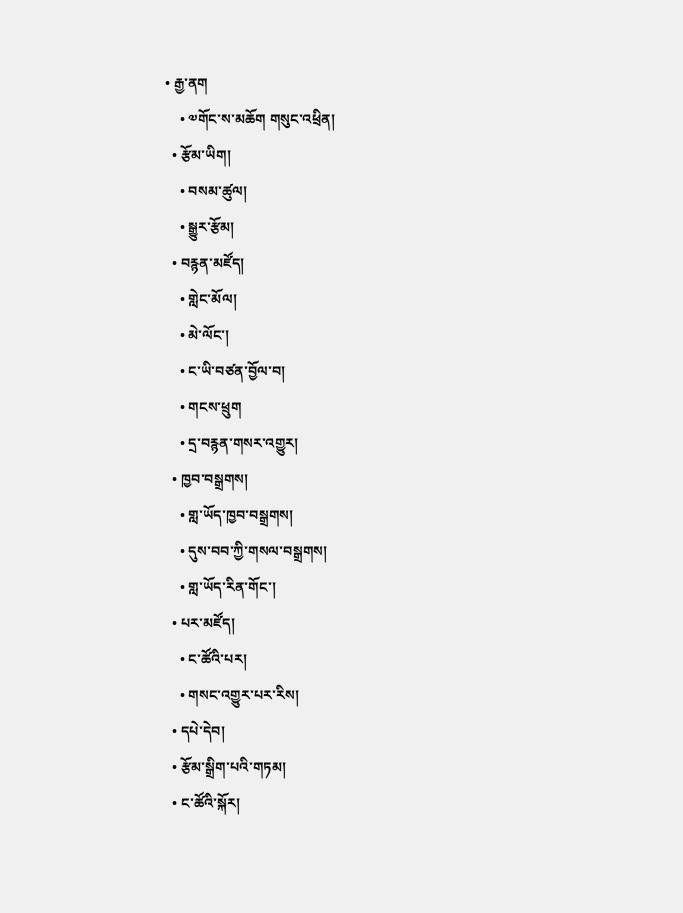• རྒྱ་ནག
    • ༧གོང་ས་མཆོག གསུང་འཕྲིན།
  • རྩོམ་ཡིག།
    • བསམ་ཚུལ།
    • སྒྱུར་རྩོམ།
  • བརྙན་མཛོད།
    • གླེང་མོལ།
    • མེ་ལོང་།
    • ང་ཡི་བཙན་བྱོལ་བ།
    • གངས་ཕྲུག
    • དྲ་བརྙན་གསར་འགྱུར།
  • ཁྱབ་བསྒྲགས།
    • གླ་ཡོད་ཁྱབ་བསྒྲགས།
    • དུས་བབ་ཀྱི་གསལ་བསྒྲགས།
    • གླ་ཡོད་རིན་གོང་།
  • པར་མཛོད།
    • ང་ཚོའི་པར།
    • གསང་འགྱུར་པར་རིས།
  • དཔེ་དེབ།
  • རྩོམ་སྒྲིག་པའི་གཏམ།
  • ང་ཚོའི་སྐོར།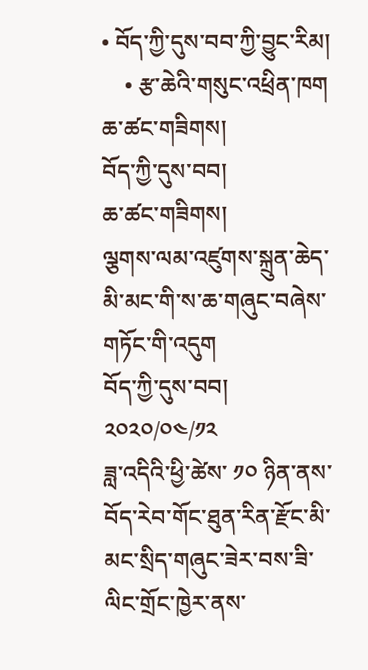• བོད་ཀྱི་དུས་བབ་ཀྱི་བྱུང་རིམ།
    • རྩ་ཆེའི་གསུང་འཕྲིན་ཁག
ཆ་ཚང་གཟིགས།
བོད་ཀྱི་དུས་བབ།
ཆ་ཚང་གཟིགས།
ལྕགས་ལམ་འཛུགས་སྐྲུན་ཆེད་མི་མང་གི་ས་ཆ་གཞུང་བཞེས་གཏོང་གི་འདུག
བོད་ཀྱི་དུས་བབ།
༢༠༢༠/༠༤/༡༢
ཟླ་འདིའི་ཕྱི་ཚེས་ ༡༠ ཉིན་ནས་བོད་རེབ་གོང་ཐུན་རིན་རྫོང་མི་མང་སྲིད་གཞུང་ཟེར་བས་ཟི་ལིང་གྲོང་ཁྱེར་ནས་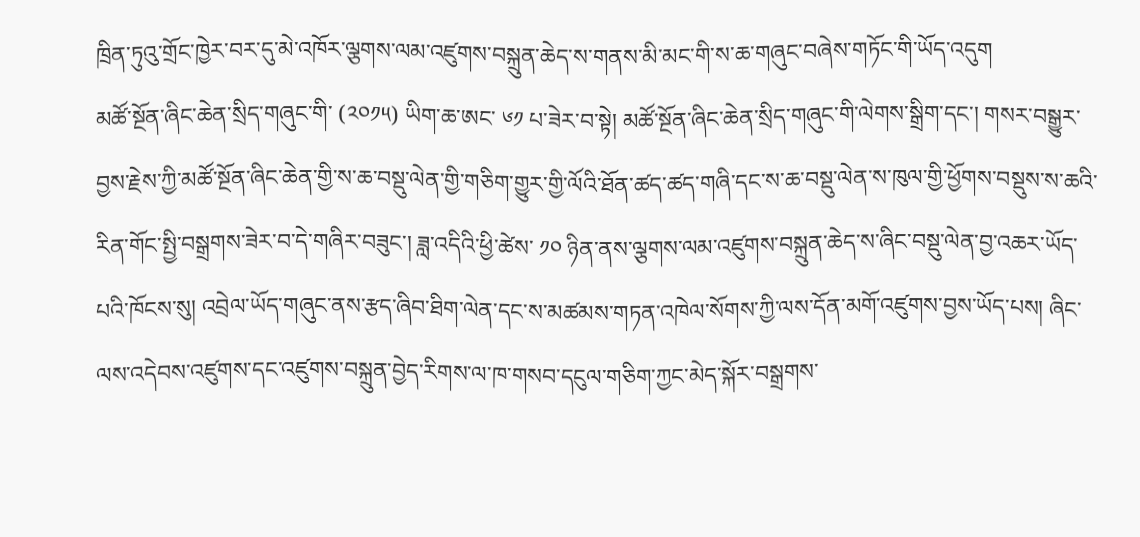ཁྲིན་ཏུའུ་གྲོང་ཁྱེར་བར་དུ་མེ་འཁོར་ལྕགས་ལམ་འཛུགས་བསྐྲུན་ཆེད་ས་གནས་མི་མང་གི་ས་ཆ་གཞུང་བཞེས་གཏོང་གི་ཡོད་འདུག
མཚོ་སྔོན་ཞིང་ཆེན་སྲིད་གཞུང་གི་ (༢༠༡༥) ཡིག་ཆ་ཨང་ ༦༡ པ་ཟེར་བ་སྟེ། མཚོ་སྔོན་ཞིང་ཆེན་སྲིད་གཞུང་གི་ལེགས་སྒྲིག་དང་། གསར་བསྒྱུར་བྱས་རྗེས་ཀྱི་མཚོ་སྔོན་ཞིང་ཆེན་གྱི་ས་ཆ་བསྡུ་ལེན་གྱི་གཅིག་གྱུར་གྱི་ལོའི་ཐོན་ཚད་ཚད་གཞི་དང་ས་ཆ་བསྡུ་ལེན་ས་ཁུལ་གྱི་ཕྱོགས་བསྡུས་ས་ཆའི་རིན་གོང་སྤྱི་བསྒྲགས་ཟེར་བ་དེ་གཞིར་བཟུང་། ཟླ་འདིའི་ཕྱི་ཚེས་ ༡༠ ཉིན་ནས་ལྕགས་ལམ་འཛུགས་བསྐྲུན་ཆེད་ས་ཞིང་བསྡུ་ལེན་བྱ་འཆར་ཡོད་པའི་ཁོངས་སུ། འབྲེལ་ཡོད་གཞུང་ནས་རྩད་ཞིབ་ཐིག་ལེན་དང་ས་མཚམས་གཏན་འཁེལ་སོགས་ཀྱི་ལས་དོན་མགོ་འཛུགས་བྱས་ཡོད་པས། ཞིང་ལས་འདེབས་འཛུགས་དང་འཛུགས་བསྐྲུན་བྱེད་རིགས་ལ་ཁ་གསབ་དངུལ་གཅིག་ཀྱང་མེད་སྐོར་བསྒྲགས་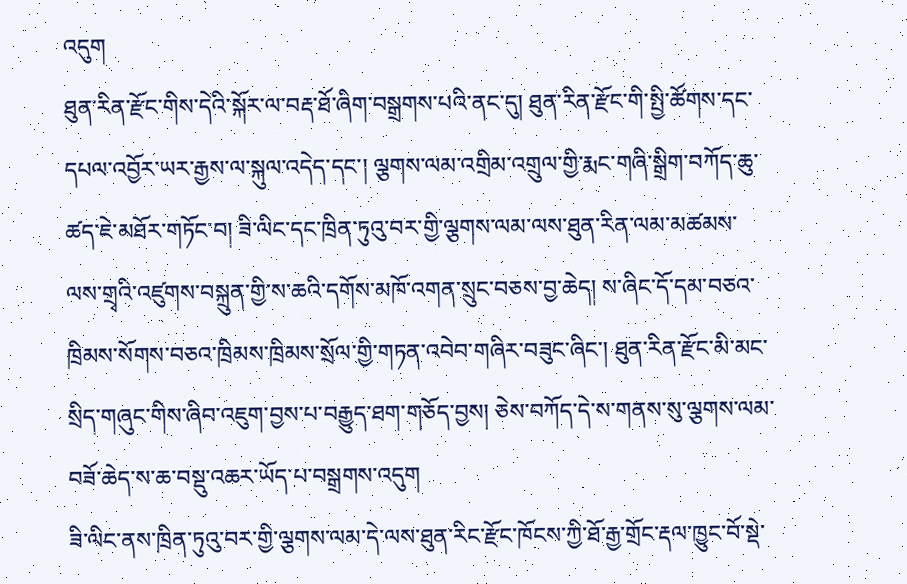འདུག
ཐུན་རིན་རྫོང་གིས་དེའི་སྐོར་ལ་བརྡ་ཐོ་ཞིག་བསྒྲགས་པའི་ནང་དུ། ཐུན་རིན་རྫོང་གི་སྤྱི་ཚོགས་དང་དཔལ་འབྱོར་ཡར་རྒྱས་ལ་སྐུལ་འདེད་དང་། ལྕགས་ལམ་འགྲིམ་འགྲུལ་གྱི་རྨང་གཞི་སྒྲིག་བཀོད་ཆུ་ཚད་ཇེ་མཐོར་གཏོང་བ། ཟི་ལིང་དང་ཁྲིན་ཏུའུ་བར་གྱི་ལྕགས་ལམ་ལས་ཐུན་རིན་ལམ་མཚམས་ལས་གྲྭའི་འཛུགས་བསྐྲུན་གྱི་ས་ཆའི་དགོས་མཁོ་འགན་སྲུང་བཅས་བྱ་ཆེད། ས་ཞིང་དོ་དམ་བཅའ་ཁྲིམས་སོགས་བཅའ་ཁྲིམས་ཁྲིམས་སྲོལ་གྱི་གཏན་འབེབ་གཞིར་བཟུང་ཞིང་། ཐུན་རིན་རྫོང་མི་མང་སྲིད་གཞུང་གིས་ཞིབ་འཇུག་བྱས་པ་བརྒྱུད་ཐག་གཅོད་བྱས། ཅེས་བཀོད་དེ་ས་གནས་སུ་ལྕགས་ལམ་བཟོ་ཆེད་ས་ཆ་བསྡུ་འཆར་ཡོད་པ་བསྒྲགས་འདུག
ཟི་ལིང་ནས་ཁྲིན་ཏུའུ་བར་གྱི་ལྕགས་ལམ་དེ་ལས་ཐུན་རིང་རྫོང་ཁོངས་ཀྱི་ཐོ་རྒྱ་གྲོང་རྡལ་ཁྱུང་བོ་སྡེ་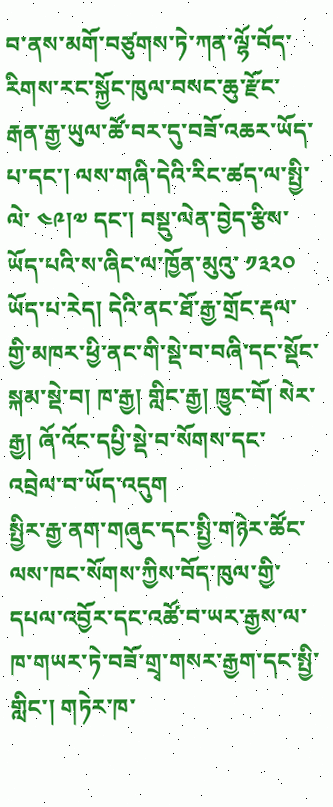བ་ནས་མགོ་བཙུགས་ཏེ་ཀན་ལྷོ་བོད་རིགས་རང་སྐྱོང་ཁུལ་བསང་ཆུ་རྫོང་རྒན་རྒྱ་ཡུལ་ཚོ་བར་དུ་བཟོ་འཆར་ཡོད་པ་དང་། ལས་གཞི་དེའི་རིང་ཚད་ལ་སྤྱི་ལེ་ ༤༩།༧ དང་། བསྡུ་ལེན་བྱེད་རྩིས་ཡོད་པའི་ས་ཞིང་ལ་ཁྱོན་མུའུ་ ༡༣༢༠ ཡོད་པ་རེད། དེའི་ནང་ཐོ་རྒྱ་གྲོང་རྡལ་གྱི་མཁར་ཕྱི་ནང་གི་སྡེ་བ་བཞི་དང་སྡོང་སྐམ་སྡེ་བ། ཁ་རྒྱ། གླིང་རྒྱ། ཁྱུང་བོ། སེར་རྒྱ། ཞོ་འོང་དཔྱི་སྡེ་བ་སོགས་དང་འབྲེལ་བ་ཡོད་འདུག
སྤྱིར་རྒྱ་ནག་གཞུང་དང་སྤྱི་གཉེར་ཚོང་ལས་ཁང་སོགས་ཀྱིས་བོད་ཁུལ་གྱི་དཔལ་འབྱོར་དང་འཚོ་བ་ཡར་རྒྱས་ལ་ཁ་གཡར་ཏེ་བཟོ་གྲྭ་གསར་རྒྱག་དང་སྤྱི་གླིང་། གཏེར་ཁ་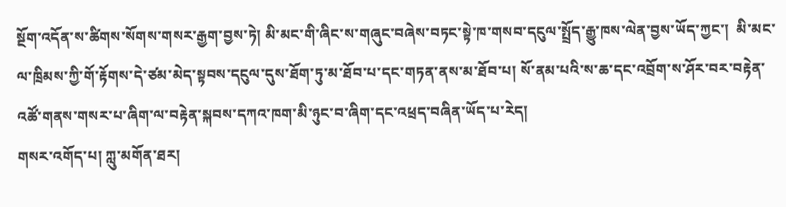སྔོག་འདོན་ས་ཚིགས་སོགས་གསར་རྒྱག་བྱས་ཏེ། མི་མང་གི་ཞིང་ས་གཞུང་བཞེས་བཏང་སྟེ་ཁ་གསབ་དངུལ་སྤྲོད་རྒྱུ་ཁས་ལེན་བྱས་ཡོད་ཀྱང་།  མི་མང་ལ་ཁྲིམས་ཀྱི་གོ་རྟོགས་དེ་ཙམ་མེད་སྟབས་དངུལ་དུས་ཐོག་ཏུ་མ་ཐོབ་པ་དང་གཏན་ནས་མ་ཐོབ་པ། སོ་ནམ་པའི་ས་ཆ་དང་འབྲོག་ས་ཤོར་བར་བརྟེན་འཚོ་གནས་གསར་པ་ཞིག་ལ་བརྟེན་སྐབས་དཀའ་ཁག་མི་ཉུང་བ་ཞིག་དང་འཕྲད་བཞིན་ཡོད་པ་རེད།
གསར་འགོད་པ། ཀླུ་མགོན་ཐར།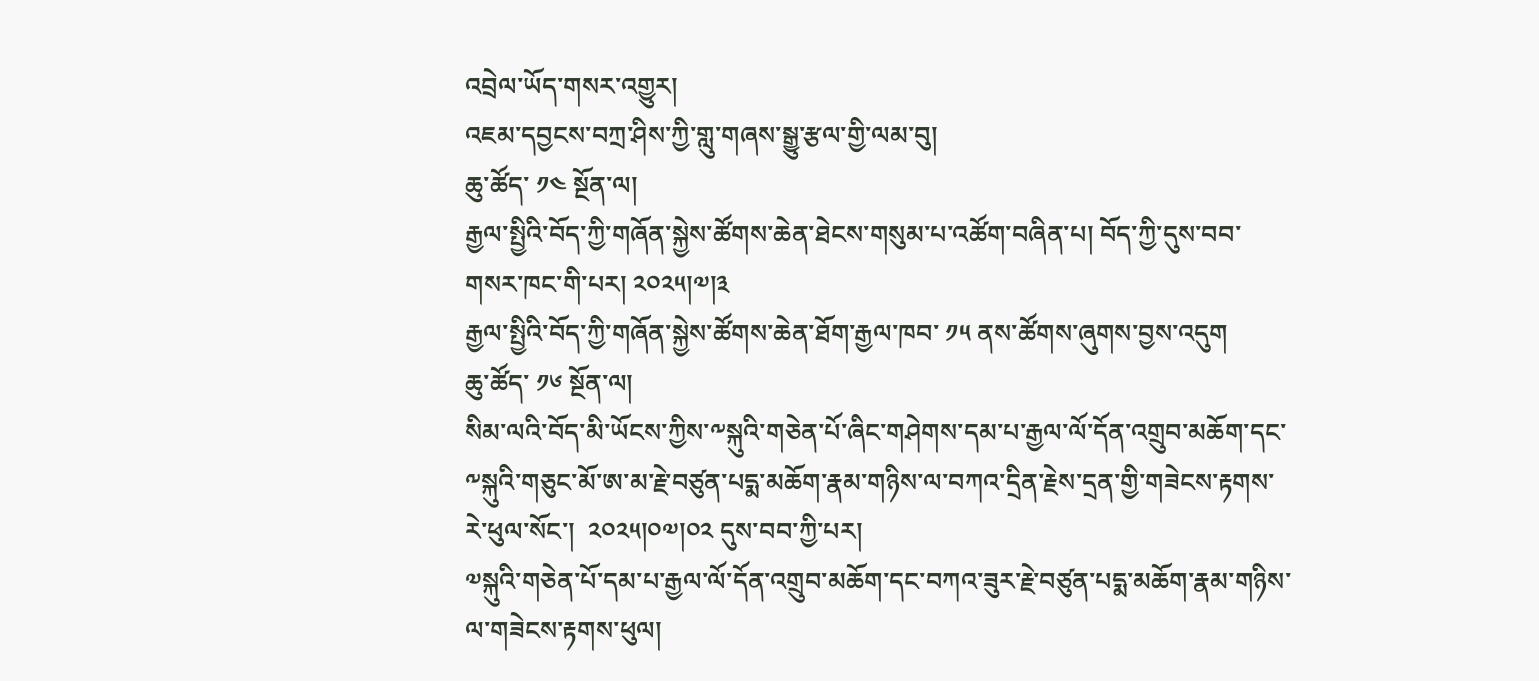འབྲེལ་ཡོད་གསར་འགྱུར།
འཇམ་དབྱངས་བཀྲ་ཤིས་ཀྱི་གླུ་གཞས་སྒྱུ་རྩལ་གྱི་ལམ་བུ།
ཆུ་ཚོད་ ༡༤ སྔོན་ལ།
རྒྱལ་སྤྱིའི་བོད་ཀྱི་གཞོན་སྐྱེས་ཚོགས་ཆེན་ཐེངས་གསུམ་པ་འཚོག་བཞིན་པ། བོད་ཀྱི་དུས་བབ་གསར་ཁང་གི་པར། ༢༠༢༥།༧།༣
རྒྱལ་སྤྱིའི་བོད་ཀྱི་གཞོན་སྐྱེས་ཚོགས་ཆེན་ཐོག་རྒྱལ་ཁབ་ ༡༥ ནས་ཚོགས་ཞུགས་བྱས་འདུག
ཆུ་ཚོད་ ༡༦ སྔོན་ལ།
སིམ་ལའི་བོད་མི་ཡོངས་ཀྱིས་༸སྐུའི་གཅེན་པོ་ཞིང་གཤེགས་དམ་པ་རྒྱལ་ལོ་དོན་འགྲུབ་མཆོག་དང་༸སྐུའི་གཅུང་མོ་ཨ་མ་རྗེ་བཙུན་པདྨ་མཆོག་རྣམ་གཉིས་ལ་བཀའ་དྲིན་རྗེས་དྲན་གྱི་གཟེངས་རྟགས་རེ་ཕུལ་སོང་།  ༢༠༢༥།༠༧།༠༢ དུས་བབ་ཀྱི་པར།
༧སྐུའི་གཅེན་པོ་དམ་པ་རྒྱལ་ལོ་དོན་འགྲུབ་མཆོག་དང་བཀའ་ཟུར་རྗེ་བཙུན་པདྨ་མཆོག་རྣམ་གཉིས་ལ་གཟེངས་རྟགས་ཕུལ།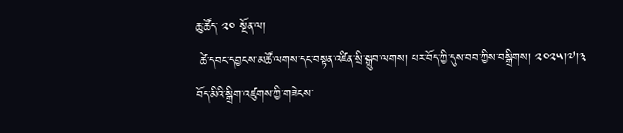ཆུ་ཚོད་ ༢༠ སྔོན་ལ།
 ཚེ་དབང་དབྱངས་མཚོ་ལགས་དང་བསྟན་འཛིན་སྲི་སྒྲུབ་ལགས། པར་བོད་ཀྱི་དུས་བབ་ཀྱིས་བསྒྲིགས། ༢༠༢༥།༧།༣
བོད་མིའི་སྒྲིག་འཛུགས་ཀྱི་གཟེངས་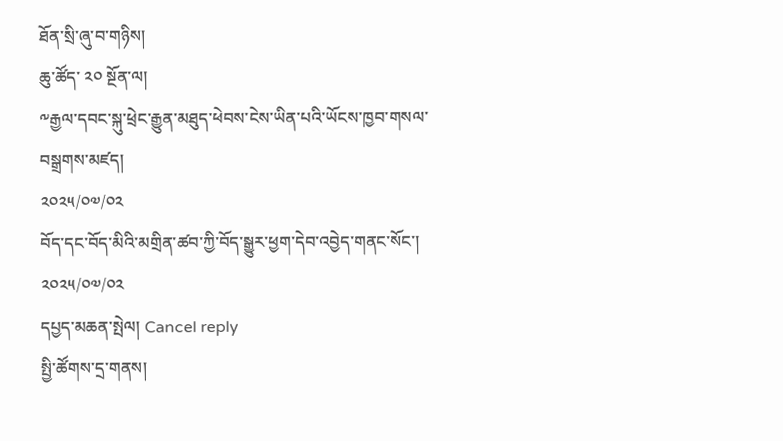ཐོན་སྲི་ཞུ་བ་གཉིས།
ཆུ་ཚོད་ ༢༠ སྔོན་ལ།
༸རྒྱལ་དབང་སྐུ་ཕྲེང་རྒྱུན་མཐུད་ཕེབས་ངེས་ཡིན་པའི་ཡོངས་ཁྱབ་གསལ་བསྒྲགས་མཛད།
༢༠༢༥/༠༧/༠༢
བོད་དང་བོད་མིའི་མགྲིན་ཚབ་ཀྱི་བོད་སྒྱུར་ཕྱག་དེབ་འབྱེད་གནང་སོང་།
༢༠༢༥/༠༧/༠༢
དཔྱད་མཆན་སྤེལ། Cancel reply
སྤྱི་ཚོགས་དྲ་གནས།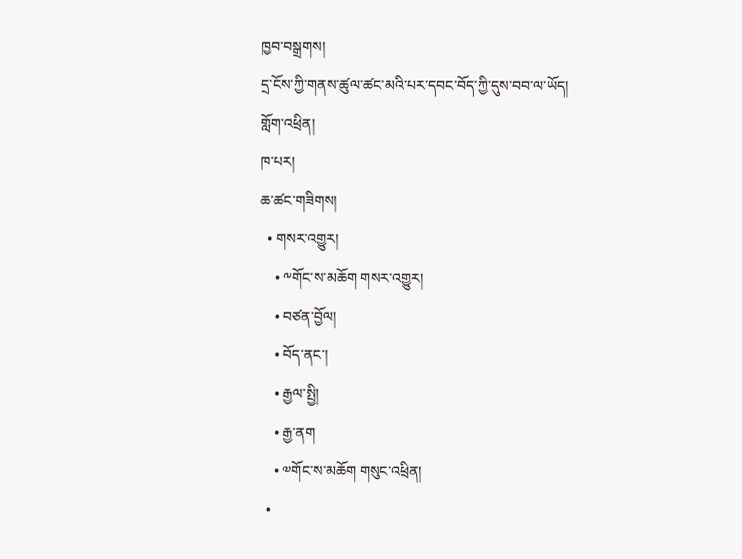ཁྱབ་བསྒྲགས།
དྲ་ངོས་ཀྱི་གནས་ཚུལ་ཚང་མའི་པར་དབང་བོད་ཀྱི་དུས་བབ་ལ་ཡོད།
གློག་འཕྲིན།
ཁ་པར།
ཆ་ཚང་གཟིགས།
  • གསར་འགྱུར།
    • ༸གོང་ས་མཆོག གསར་འགྱུར།
    • བཙན་བྱོལ།
    • བོད་ནང་།
    • རྒྱལ་སྤྱི།
    • རྒྱ་ནག
    • ༧གོང་ས་མཆོག གསུང་འཕྲིན།
  •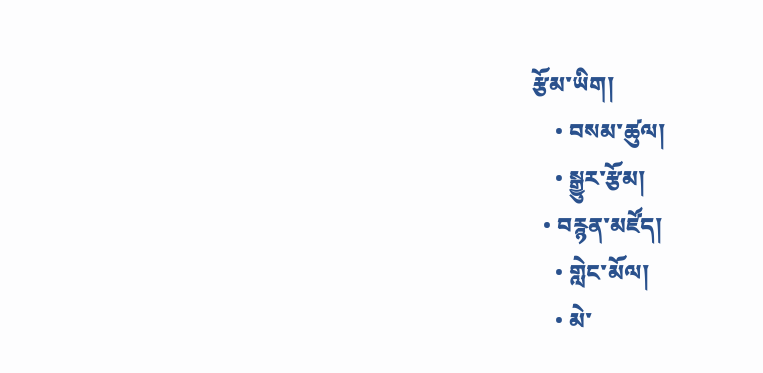རྩོམ་ཡིག།
    • བསམ་ཚུལ།
    • སྒྱུར་རྩོམ།
  • བརྙན་མཛོད།
    • གླེང་མོལ།
    • མེ་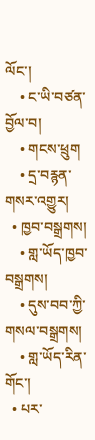ལོང་།
    • ང་ཡི་བཙན་བྱོལ་བ།
    • གངས་ཕྲུག
    • དྲ་བརྙན་གསར་འགྱུར།
  • ཁྱབ་བསྒྲགས།
    • གླ་ཡོད་ཁྱབ་བསྒྲགས།
    • དུས་བབ་ཀྱི་གསལ་བསྒྲགས།
    • གླ་ཡོད་རིན་གོང་།
  • པར་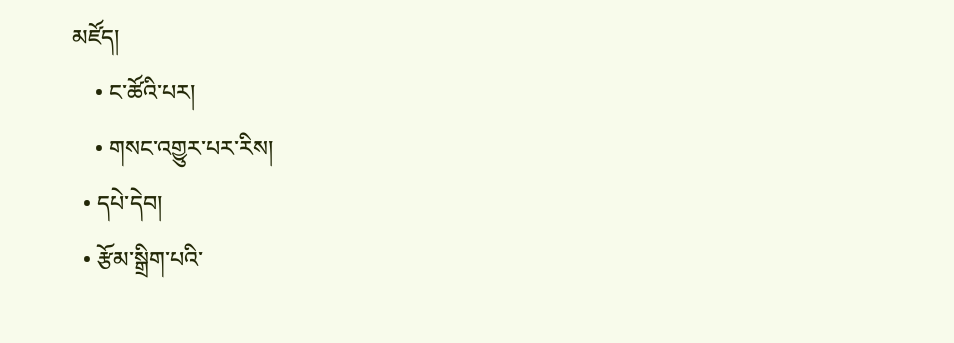མཛོད།
    • ང་ཚོའི་པར།
    • གསང་འགྱུར་པར་རིས།
  • དཔེ་དེབ།
  • རྩོམ་སྒྲིག་པའི་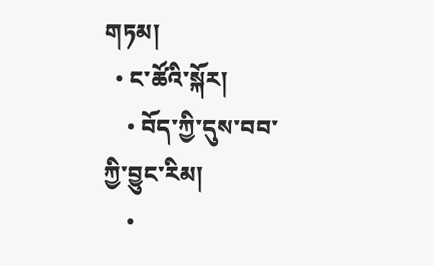གཏམ།
  • ང་ཚོའི་སྐོར།
    • བོད་ཀྱི་དུས་བབ་ཀྱི་བྱུང་རིམ།
    •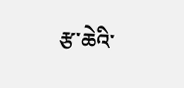རྩ་ཆེའི་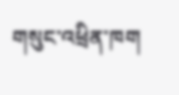གསུང་འཕྲིན་ཁག